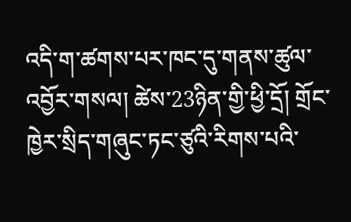འདི་ག་ཚགས་པར་ཁང་དུ་གནས་ཚུལ་འབྱོར་གསལ། ཚེས་23ཉིན་གྱི་ཕྱི་དྲོ། གྲོང་ཁྱེར་སྲིད་གཞུང་ཏང་ཙུའི་རིགས་པའི་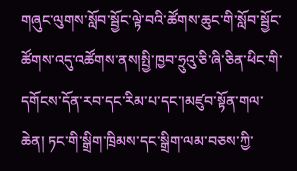གཞུང་ལུགས་སློབ་སྦྱོང་ལྟེ་བའི་ཚོགས་ཆུང་གི་སློབ་སྦྱོང་ཚོགས་འདུ་འཚོགས་ནས།སྤྱི་ཁྱབ་ཧྲུའུ་ཅི་ཞི་ཅིན་ཕིང་གི་དགོངས་དོན་རབ་དང་རིམ་པ་དང་།མཛུབ་སྟོན་གལ་ཆེན། ཏང་གི་སྒྲིག་ཁྲིམས་དང་སྒྲིག་ལམ་བཅས་ཀྱི་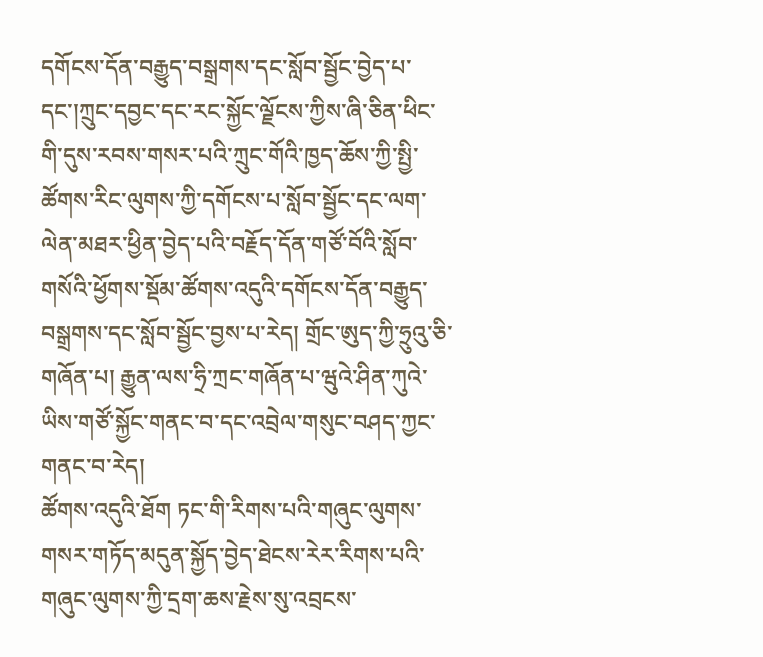དགོངས་དོན་བརྒྱུད་བསྒྲགས་དང་སློབ་སྦྱོང་བྱེད་པ་དང་།ཀྲུང་དབྱང་དང་རང་སྐྱོང་ལྗོངས་ཀྱིས་ཞི་ཅིན་ཕིང་གི་དུས་རབས་གསར་པའི་ཀྲུང་གོའི་ཁྱད་ཆོས་ཀྱི་སྤྱི་ཚོགས་རིང་ལུགས་ཀྱི་དགོངས་པ་སློབ་སྦྱོང་དང་ལག་ལེན་མཐར་ཕྱིན་བྱེད་པའི་བརྗོད་དོན་གཙོ་བོའི་སློབ་གསོའི་ཕྱོགས་སྡོམ་ཚོགས་འདུའི་དགོངས་དོན་བརྒྱུད་བསྒྲགས་དང་སློབ་སྦྱོང་བྱས་པ་རེད། གྲོང་ཨུད་ཀྱི་ཧྲུའུ་ཅི་གཞོན་པ། རྒྱུན་ལས་ཧྲི་ཀྲང་གཞོན་པ་ཝུའེ་ཤིན་ཀུའེ་ཡིས་གཙོ་སྐྱོང་གནང་བ་དང་འབྲེལ་གསུང་བཤད་ཀྱང་གནང་བ་རེད།
ཚོགས་འདུའི་ཐོག ཏང་གི་རིགས་པའི་གཞུང་ལུགས་གསར་གཏོད་མདུན་སྐྱོད་བྱེད་ཐེངས་རེར་རིགས་པའི་གཞུང་ལུགས་ཀྱི་དྲག་ཆས་རྗེས་སུ་འབྲངས་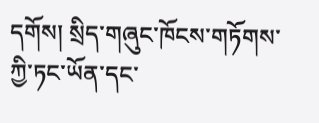དགོས། སྲིད་གཞུང་ཁོངས་གཏོགས་ཀྱི་ཏང་ཡོན་དང་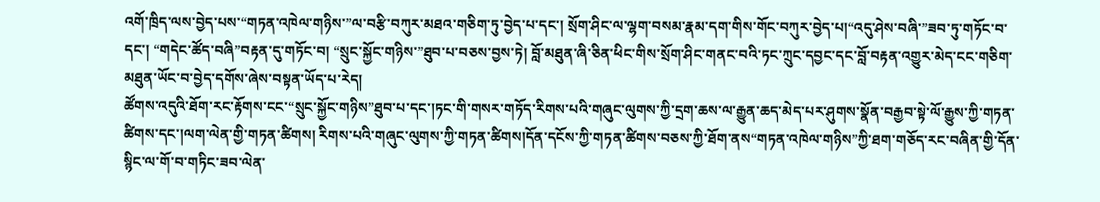འགོ་ཁྲིད་ལས་བྱེད་པས་“གཏན་འཁེལ་གཉིས་”ལ་བརྩི་བཀུར་མཐའ་གཅིག་ཏུ་བྱེད་པ་དང་། སྲོག་ཤིང་ལ་ལྷག་བསམ་རྣམ་དག་གིས་གོང་བཀུར་བྱེད་པ།“འདུ་ཤེས་བཞི་”ཟབ་ཏུ་གཏོང་བ་དང་། “གདེང་ཚོད་བཞི”བརྟན་དུ་གཏོང་བ། “སྲུང་སྐྱོང་གཉིས་”ཐུབ་པ་བཅས་བྱས་ཏེ། བློ་མཐུན་ཞི་ཅིན་ཕིང་གིས་སྲོག་ཤིང་གནང་བའི་ཏང་ཀྲུང་དབྱང་དང་བློ་བརྟན་འགྱུར་མེད་ངང་གཅིག་མཐུན་ཡོང་བ་བྱེད་དགོས་ཞེས་བསྟན་ཡོད་པ་རེད།
ཚོགས་འདུའི་ཐོག་རང་རྟོགས་ངང་“སྲུང་སྐྱོང་གཉིས”ཐུབ་པ་དང་།ཏང་གི་གསར་གཏོད་རིགས་པའི་གཞུང་ལུགས་ཀྱི་དྲག་ཆས་ལ་རྒྱུན་ཆད་མེད་པར་ཤུགས་སྣོན་བརྒྱབ་སྟེ་ལོ་རྒྱུས་ཀྱི་གཏན་ཚིགས་དང་།ལག་ལེན་གྱི་གཏན་ཚིགས། རིགས་པའི་གཞུང་ལུགས་ཀྱི་གཏན་ཚིགས།དོན་དངོས་ཀྱི་གཏན་ཚིགས་བཅས་ཀྱི་ཐོག་ནས“གཏན་འཁེལ་གཉིས”ཀྱི་ཐག་གཅོད་རང་བཞིན་གྱི་དོན་སྙིང་ལ་གོ་བ་གཏིང་ཟབ་ལེན་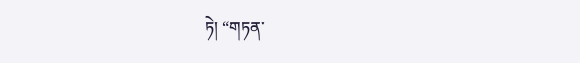ཏེ། “གཏན་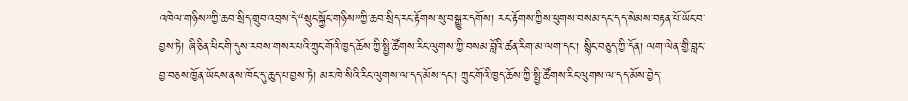འཁེལ་གཉིས”ཀྱི་ཆབ་སྲིད་གྲུབ་འབྲས་དེ་“སྲུང་སྐྱོང་གཉིས”ཀྱི་ཆབ་སྲིད་རང་རྟོགས་སུ་བསྒྱུར་དགོས། རང་རྟོགས་ཀྱིས་ཕུགས་བསམ་དང་དད་སེམས་བརྟན་པོ་ཡོང་བ་བྱས་ཏེ། ཞི་ཅིན་ཕིང་གི་དུས་རབས་གསར་པའི་ཀྲུང་གོའི་ཁྱད་ཆོས་ཀྱི་སྤྱི་ཚོགས་རིང་ལུགས་ཀྱི་བསམ་བློའི་ཚན་རིག་མ་ལག་དང་། སྙིང་བཅུད་ཀྱི་དོན། ལག་ལེན་གྱི་བླང་བྱ་བཅས་ཁྱོན་ཡོངས་ནས་ཁོང་དུ་ཆུད་པ་བྱས་ཏེ། མར་ཁེ་སིའི་རིང་ལུགས་ལ་དད་མོས་དང་། ཀྲུང་གོའི་ཁྱད་ཆོས་ཀྱི་སྤྱི་ཚོགས་རིང་ལུགས་ལ་དད་མོས་བྱེད་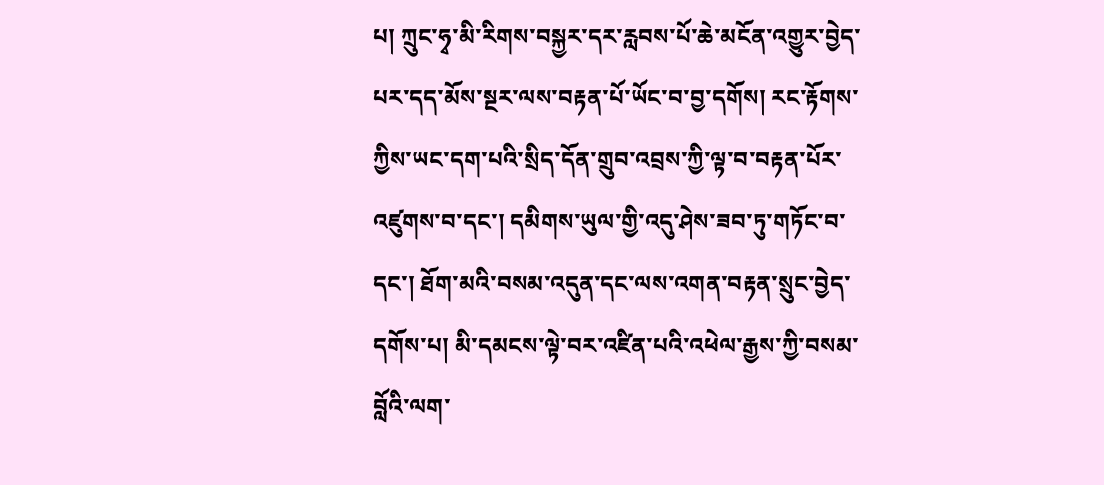པ། ཀྲུང་ཧྭ་མི་རིགས་བསྐྱར་དར་རླབས་པོ་ཆེ་མངོན་འགྱུར་བྱེད་པར་དད་མོས་སྔར་ལས་བརྟན་པོ་ཡོང་བ་བྱ་དགོས། རང་རྟོགས་ཀྱིས་ཡང་དག་པའི་སྲིད་དོན་གྲུབ་འབྲས་ཀྱི་ལྟ་བ་བརྟན་པོར་འཛུགས་བ་དང་། དམིགས་ཡུལ་གྱི་འདུ་ཤེས་ཟབ་ཏུ་གཏོང་བ་དང་། ཐོག་མའི་བསམ་འདུན་དང་ལས་འགན་བརྟན་སྲུང་བྱེད་དགོས་པ། མི་དམངས་ལྟེ་བར་འཛིན་པའི་འཕེལ་རྒྱས་ཀྱི་བསམ་བློའི་ལག་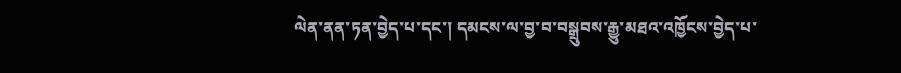ལེན་ནན་ཏན་བྱེད་པ་དང་། དམངས་ལ་བྱ་བ་བསྒྲུབས་རྒྱུ་མཐའ་འཁྱོངས་བྱེད་པ་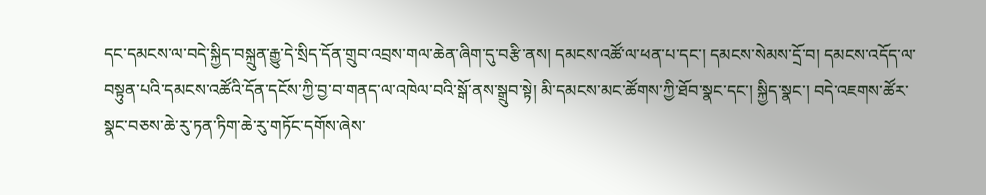དང་དམངས་ལ་བདེ་སྐྱིད་བསྐྲུན་རྒྱུ་དེ་སྲིད་དོན་གྲུབ་འབྲས་གལ་ཆེན་ཞིག་དུ་བརྩི་ནས། དམངས་འཚོ་ལ་ཕན་པ་དང་། དམངས་སེམས་དྲོ་བ། དམངས་འདོད་ལ་བསྟུན་པའི་དམངས་འཚོའི་དོན་དངོས་ཀྱི་བྱ་བ་གནད་ལ་འཁེལ་བའི་སྒོ་ནས་སྒྲུབ་སྟེ། མི་དམངས་མང་ཚོགས་ཀྱི་ཐོབ་སྣང་དང་། སྐྱིད་སྣང་། བདེ་འཇགས་ཚོར་སྣང་བཅས་ཆེ་རུ་ཏན་ཏིག་ཆེ་རུ་གཏོང་དགོས་ཞེས་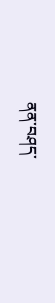ནན་བཤད་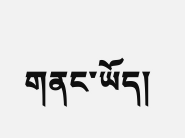གནང་ཡོད།